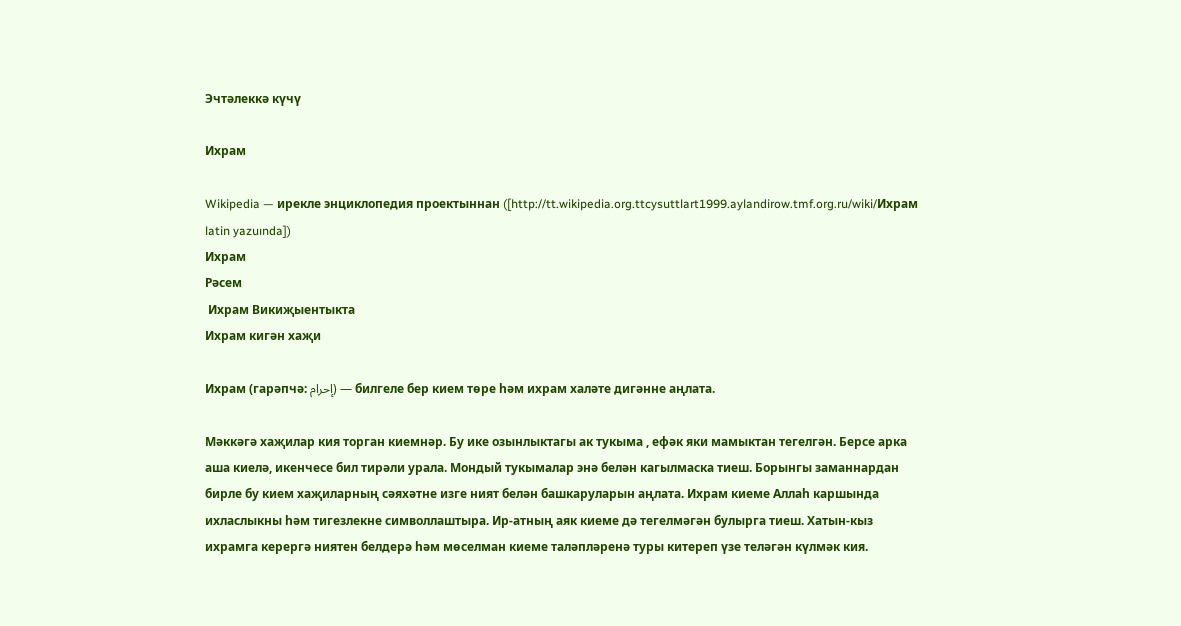Эчтәлеккә күчү

Ихрам

Wikipedia — ирекле энциклопедия проектыннан ([http://tt.wikipedia.org.ttcysuttlart1999.aylandirow.tmf.org.ru/wiki/Ихрам latin yazuında])
Ихрам
Рәсем
 Ихрам Викиҗыентыкта
Ихрам кигән хаҗи

Ихрам (гарәпчә: إحرام) — билгеле бер кием төре һәм ихрам халәте дигәнне аңлата.

Мәккәгә хаҗилар кия торган киемнәр. Бу ике озынлыктагы ак тукыма , ефәк яки мамыктан тегелгән. Берсе арка аша киелә, икенчесе бил тирәли урала. Мондый тукымалар энә белән кагылмаска тиеш. Борынгы заманнардан бирле бу кием хаҗиларның сәяхәтне изге ният белән башкаруларын аңлата. Ихрам киеме Аллаһ каршында ихласлыкны һәм тигезлекне символлаштыра. Ир-атның аяк киеме дә тегелмәгән булырга тиеш. Хатын-кыз ихрамга керергә ниятен белдерә һәм мөселман киеме таләпләренә туры китереп үзе теләгән күлмәк кия.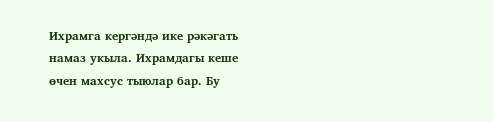Ихрамга кергәндә ике рәкәгать намаз укыла. Ихрамдагы кеше өчен махсус тыюлар бар. Бу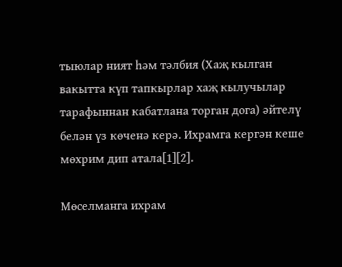тыюлар ният һәм тәлбия (Хаҗ кылган вакытта күп тапкырлар хаҗ кылучылар тарафыннан кабатлана торган дога) әйтелү белән үз көченә керә. Ихрамга кергән кеше мөхрим дип атала[1][2].

Мөселманга ихрам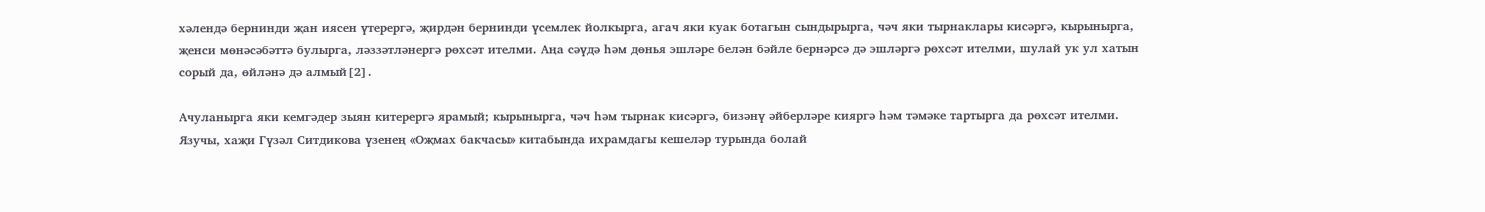хәлендә бернинди җан иясен үтерергә, җирдән бернинди үсемлек йолкырга, агач яки куак ботагын сындырырга, чәч яки тырнаклары кисәргә, кырынырга, җенси мөнәсәбәттә булырга, ләззәтләнергә рөхсәт ителми. Аңа сәүдә һәм дөнья эшләре белән бәйле бернәрсә дә эшләргә рөхсәт ителми, шулай ук ул хатын сорый да, өйләнә дә алмый[2].

Ачуланырга яки кемгәдер зыян китерергә ярамый; кырынырга, чәч һәм тырнак кисәргә, бизәнү әйберләре кияргә һәм тәмәке тартырга да рөхсәт ителми. Язучы, хаҗи Гүзәл Ситдикова үзенең «Оҗмах бакчасы» китабында ихрамдагы кешеләр турында болай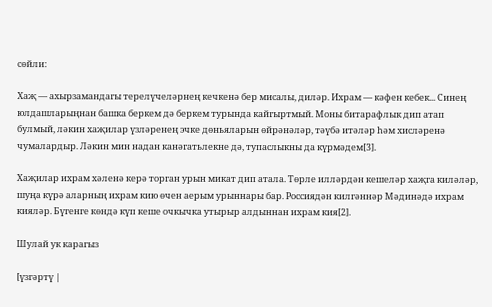сөйли:

Хаҗ — ахырзамандагы терелүчеләрнең кечкенә бер мисалы, диләр. Ихрам — кәфен кебек... Синең юлдашларыңнан башка беркем дә беркем турында кайгыртмый. Моны битарафлык дип атап булмый, ләкин хаҗилар үзләренең эчке дөньяларын өйрәнәләр, тәүбә итәләр һәм хисләренә чумалардыр. Ләкин мин надан канәгатьлекне дә, тупаслыкны да күрмәдем[3].

Хаҗилар ихрам хәленә керә торган урын микат дип атала. Төрле илләрдән кешеләр хаҗга киләләр, шуңа күрә аларның ихрам кию өчен аерым урыннары бар. Россиядән килгәннәр Мәдинәдә ихрам кияләр. Бүгенге көндә күп кеше очкычка утырыр алдыннан ихрам кия[2].

Шулай ук карагыз

[үзгәртү |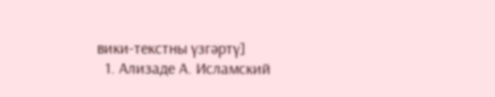вики-текстны үзгәртү]
  1. Ализаде А. Исламский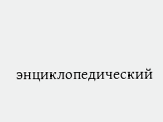энциклопедический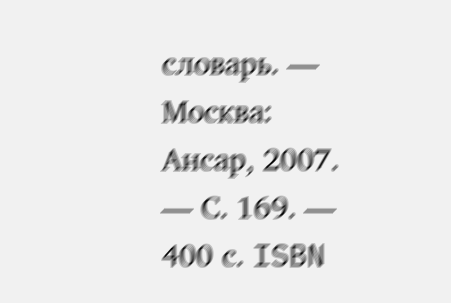словарь. — Москва: Ансар, 2007. — С. 169. — 400 с. ISBN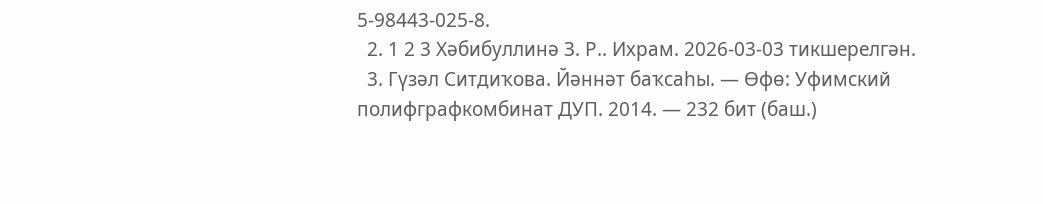5-98443-025-8.
  2. 1 2 3 Хәбибуллинә З. Р.. Ихрам. 2026-03-03 тикшерелгән.
  3. Гүзәл Ситдиҡова. Йәннәт баҡсаһы. — Өфө: Уфимский полифграфкомбинат ДУП. 2014. — 232 бит (баш.)